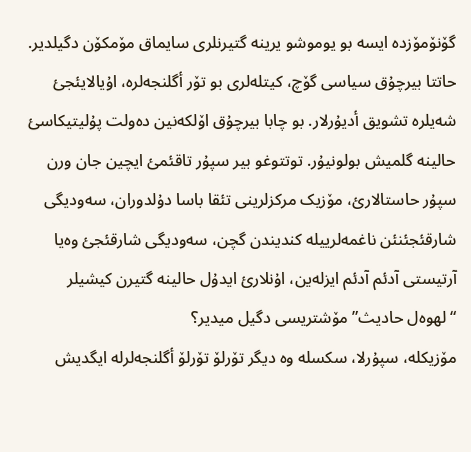گۆنۆمۆزدە ایسە بو یوموشو یرینە گتیرنلری سایماق مۆمکۆن دگیلدیر. حاتتا بیرچۇق سیاسی گۆچ، کیتلەلری بو تۆر أگلنجەلرە، اۇیالایئجئ شەیلرە تشویق أدیۇرلار. بو چابا بیرچۇق اۆلکەنین دەولت پۇلیتیکاسئ حالینە گلمیش بولونیۇر. توتتوغو بیر سپۇر تاقئمئ ایچین جان ورن سپۇر حاستالارئ، مۆزیک مرکزلرینی تئقا باسا دۇلدوران، سەودیگی شارقئجئنئن ناغمەلرییلە کندیندن گچن، سەودیگی شارقئجئ وەیا آرتیستی آدئم آدئم ایزلەین، اۇنلارئ ایدۇل حالینە گتیرن کیشیلر “لهوەل حادیث” مۆشتریسی دگیل میدیر؟
مۆزیکلە، سپۇرلا، سکسلە وە دیگر تۆرلۆ تۆرلۆ أگلنجەلرلە ایگدیش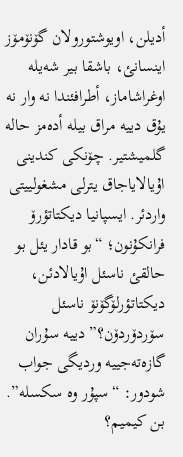أدیلن، اویوشتورولان گۆنۆمۆز اینسانئ، باشقا بیر شەیلە اوغراشاماز، أطرافئندا نە وار نە یۇق دییە مراق بیلە أدەمز حالە گلمیشتیر. چۆنکی کندینی اۇیالایاجاق یترلی مشغولییتی واردئر. ایسپانیا دیکتاتؤرۆ فرانکۇنون؛ “بو قادار یئل بو حالقئ ناسئل اۇیالادئن، دیکتاتؤرلۆگۆنۆ ناسئل سۆردۆردۆن؟” دییە سۇران گازەتەجییە وردیگی جواب شودور: “سپۇر وە سکسلە”.
بن کیمیم؟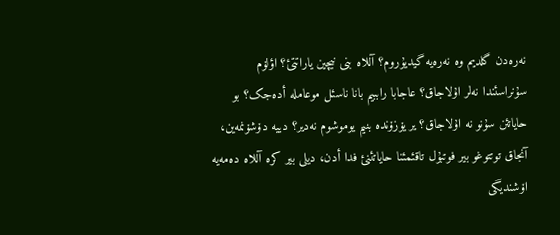نەرەدن گلدیم وە نەرەیە گیدیۇروم؟ آللاە بنی نیچین یاراتتئ؟ اؤلۆم سۇنراسئندا نەلر اۇلاجاق؟ عاجابا راببیم بانا ناسئل موعاملە أدەجک؟ بو حایاتئن سۇنو نە اۇلاجاق؟ یر یۆزۆندە بنیم یوموشوم نەدیر؟ دییە دۆشۆنمەین، آنجاق توتتوغو بیر فوتبۇل تاقئمئنا حایاتئنئ فدا أدن، دیلی بیر کرە آللاە دەمەیە اۆشندیگی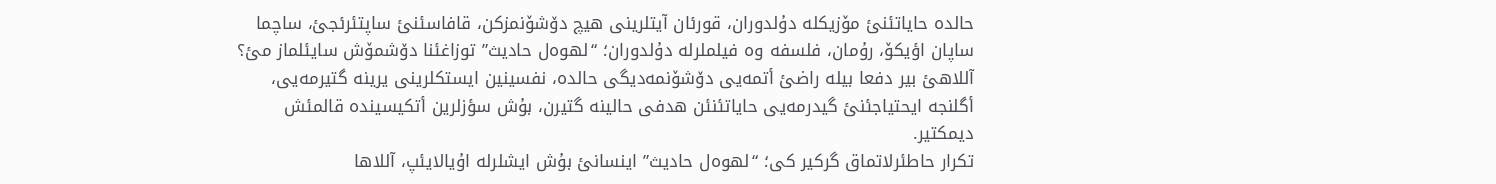حالدە حایاتئنئ مۆزیکلە دۇلدوران، قورئان آیتلرینی هیچ دۆشۆنمزکن، قافاسئنئ ساپتئرئجئ، ساچما ساپان اؤیکۆ، رۇمان، فلسفە وە فیلملرلە دۇلدوران؛ “لهوەل حادیث” توزاغئنا دۆشمۆش سایئلماز مئ؟ آللاهئ بیر دفعا بیلە راضئ أتمەیی دۆشۆنمەدیگی حالدە، نفسینین ایستکلرینی یرینە گتیرمەیی، أگلنجە ایحتیاجئنئ گیدرمەیی حایاتئنئن هدفی حالینە گتیرن، بۇش سؤزلرین أتکیسیندە قالمئش دیمکتیر.
تکرار حاطئرلاتماق گرکیر کی؛ “لهوەل حادیث” اینسانئ بۇش ایشلرلە اۇیالایئپ، آللاها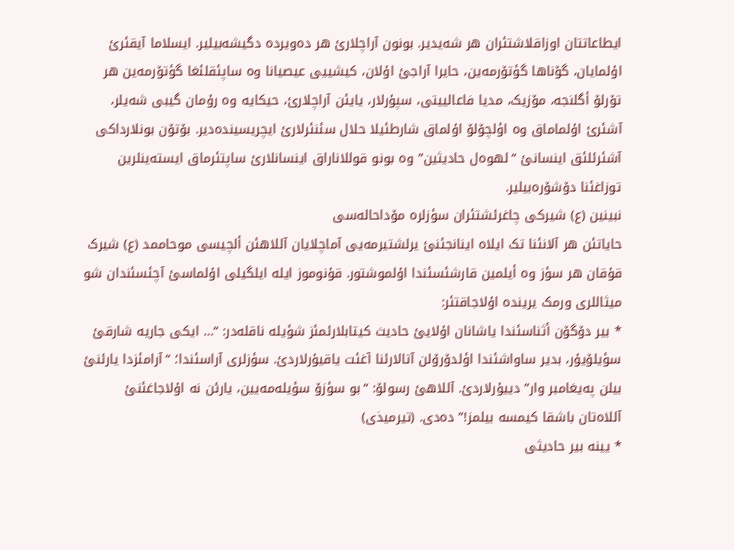ایطاعاتتان اوزاقلاشتئران هر شەیدیر. بونون آراچلارئ هر دەویردە دگیشەبیلیر. ایسلاما آیقئرئ اۇلمایان، گۆناها گؤتۆرمەین، حایرا آراجئ اۇلان، کیشییی عیصیانا وە ساپئقلئغا گؤتۆرمەین هر تۆرلۆ أگلنجە، مۆزیک، مدیا فاعالییتی، سپۇرلار، یایئن آراچلارئ، حیکایە وە رۇمان گیبی شەیلر، آشئرئ اۇلماماق وە اؤلچۆلۆ اۇلماق شارطئیلا حلال سئنئرلارئ ایچریسیندەدیر. بۆتۆن بونلارداکی آشئرئلئق اینسانئ “لهوەل حادیثین” وە بونو قوللاناراق اینسانلارئ ساپتئرماق ایستەینلرین توزاغئنا دۆشۆرەبیلیر.
نبینین (ع) شیرکی چاغرئشتئران سؤزلرە مۆداحالەسی
حایاتئن هر آلانئنا تک ایلاە اینانجئنئ یرلشتیرمەیی آماچلایان آللاهئن ألچیسی موحاممد (ع) شیرک قۇقان هر سؤز وە أیلمین قارشئسئندا اۇلموشتور. قۇنوموز ایلە ایلگیلی اۇلماسئ آچئسئندان شو میثاللری ورمک یریندە اۇلاجاقتئر:
* بیر دۆگۆن أثناسئندا یاشانان اۇلایئ حادیث کیتابلارئمئز شؤیلە ناقلەدر: “… ایکی جاریە شارقئ سؤیلۆیۇر، بدیر ساواشئندا اؤلدۆرۆلن آتالارئنا آغئت یاقیۇرلاردئ. سؤزلری آراسئندا؛ “آرامئزدا یارئنئ بیلن پەیغامبر وار” دییۇرلاردئ. آللاهئ رسولۆ: “بو سؤزۆ سؤیلەمەیین، یارئن نە اۇلاجاغئنئ آللاەتان باشقا کیمسە بیلمز!” دەدی. (تیرمیذی)
* یینە بیر حادیثی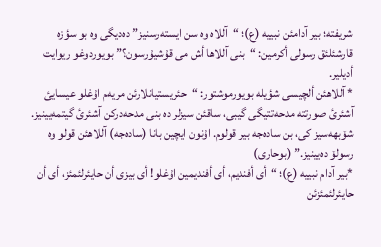شریفتە؛ بیر آدامئن نبییە (ع)؛ “آللاە وە سن ایستەرسنیز” دەدیگی وە بو سؤزە قارشئلئق رسولی أکرمین: “بنی آللاها أش می قۇشیۇرسون؟” بویوردوغو ریوایت أدیلیر.
* آللاهئن ألچیسی شؤیلە بویورموشتور: “حئریستیانلارئن مریەم اۇغلو عیسایئ آشئرئ صورتتە مدحەتتیگی گیبی، ساقئن سیزلر دە بنی مدحەدرکن آشئرئ گیتمەیینیز. شۆبهەسیز کی، بن سادەجە بیر قولوم. اۇنون ایچین بانا (سادەجە) آللاهئن قولو وە رسولۆ دەیینیز.” (بوحاری)
*بیر آدام نبییە (ع)؛ “أی أفندیم، أی أفندیمین اۇغلو! أی بیزی أن حایئرلئمئز، أی أن حایئرلئمئزئن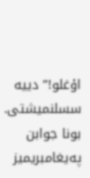اۇغلو!” دییە سسلنمیشتی. بونا جوابن پەیغامبریمیز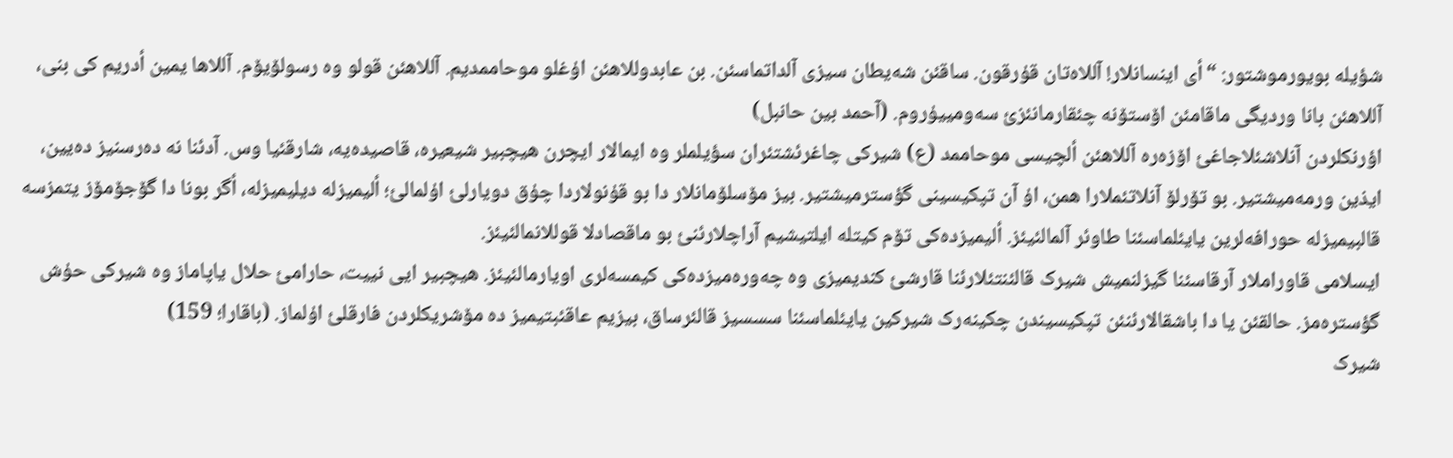شؤیلە بویورموشتور: “أی اینسانلار! آللاەتان قۇرقون. ساقئن شەیطان سیزی آلداتماسئن. بن عابدوللاهئن اۇغلو موحاممدیم. آللاهئن قولو وە رسولۆیۆم. آللاها یمین أدریم کی بنی، آللاهئن بانا وردیگی ماقامئن اۆستۆنە چئقارمانئزئ سەومییۇروم. (آحمد بین حانبل)
اؤرنکلردن آنلاشئلاجاغئ اۆزەرە آللاهئن ألچیسی موحاممد (ع) شیرکی چاغرئشتئران سؤیلملر وە ایمالار ایچرن هیچبیر شیعیرە، قاصیدەیە، شارقئیا وس. آدئنا نە دەرسنیز دەیین، ایذین ورمەمیشتیر. بو تۆرلۆ آنلاتئملارا همن، اۇ آن تپکیسینی گؤسترمیشتیر. بیز مۆسلۆمانلار دا بو قۇنولاردا چۇق دویارلئ اۇلمالئ؛ ألیمیزلە دیلیمیزلە، أگر بونا دا گۆجۆمۆز یتمزسە قالبیمیزلە حورافەلرین یایئلماسئنا طاوئر آلمالئیئز. ألیمیزدەکی تۆم کیتلە ایلتیشیم آراچلارئنئ بو ماقصادلا قوللانمالئیئز.
ایسلامی قاوراملار آرقاسئنا گیزلنمیش شیرک قالئنتئلارئنا قارشئ کندیمیزی وە چەورەمیزدەکی کیمسەلری اویارمالئیئز. هیچبیر ایی نییت، حارامئ حلال یاپاماز وە شیرکی حۇش گؤسترەمز. حالقئن یا دا باشقالارئنئن تپکیسیندن چکینەرک شیرکین یایئلماسئنا سسسیز قالئرساق، بیزیم عاقئبتیمیز دە مۆشریکلردن فارقلئ اۇلماز. (باقارا؛ 159)
شیرک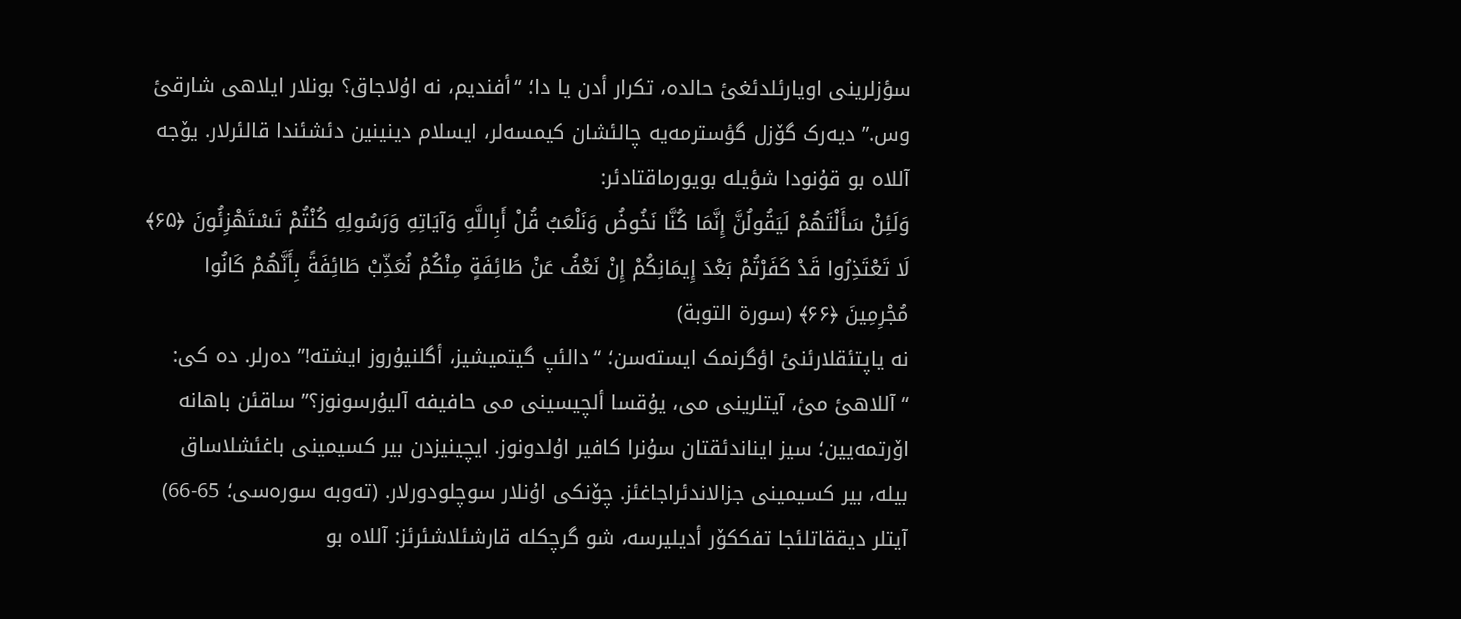سؤزلرینی اویارئلدئغئ حالدە، تکرار أدن یا دا؛ “أفندیم، نە اۇلاجاق؟ بونلار ایلاهی شارقئ وس.” دیەرک گۆزل گؤسترمەیە چالئشان کیمسەلر، ایسلام دینینین دئشئندا قالئرلار. یۆجە آللاە بو قۇنودا شؤیلە بویورماقتادئر:
وَلَئِنْ سَأَلْتَهُمْ لَيَقُولُنَّ إِنَّمَا كُنَّا نَخُوضُ وَنَلْعَبُ قُلْ أَبِاللَّهِ وَآيَاتِهِ وَرَسُولِهِ كُنْتُمْ تَسْتَهْزِئُونَ ﴿۶۵﴾ لَا تَعْتَذِرُوا قَدْ كَفَرْتُمْ بَعْدَ إِيمَانِكُمْ إِنْ نَعْفُ عَنْ طَائِفَةٍ مِنْكُمْ نُعَذِّبْ طَائِفَةً بِأَنَّهُمْ كَانُوا مُجْرِمِينَ ﴿۶۶﴾ (سورة التوبة)
نە یاپتئقلارئنئ اؤگرنمک ایستەسن؛ “دالئپ گیتمیشیز، أگلنیۇروز ایشتە!” دەرلر. دە کی: “آللاهئ مئ، آیتلرینی می، یۇقسا ألچیسینی می حافیفە آلیۇرسونوز؟” ساقئن باهانە اۆرتمەیین؛ سیز ایناندئقتان سۇنرا کافیر اۇلدونوز. ایچینیزدن بیر کسیمینی باغئشلاساق بیلە، بیر کسیمینی جزالاندئراجاغئز. چۆنکی اۇنلار سوچلودورلار. (تەوبە سورەسی؛ 65-66)
آیتلر دیققاتلئجا تفککۆر أدیلیرسە، شو گرچکلە قارشئلاشئرئز: آللاە بو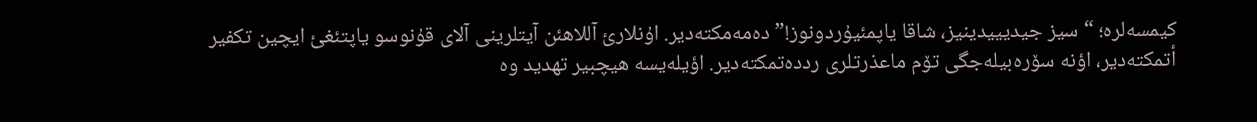کیمسەلرە؛ “سیز جیدیییدینیز، شاقا یاپمئیۇردونوز!” دەمەمکتەدیر. اۇنلارئ آللاهئن آیتلرینی آلای قۇنوسو یاپتئغئ ایچین تکفیر أتمکتەدیر، اؤنە سۆرەبیلەجگی تۆم ماعذرتلری رددەتمکتەدیر. اؤیلەیسە هیچبیر تهدید وە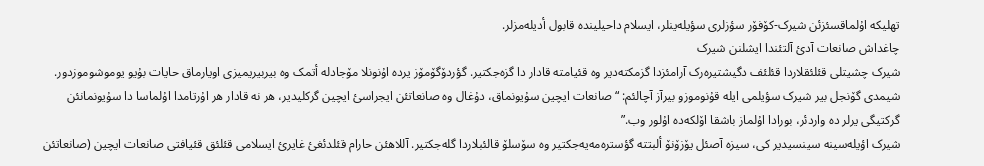تهلیکە اۇلماقسئزئن شیرک-کۆفۆر سؤزلری سؤیلەینلر، ایسلام داحیلیندە قابول أدیلەمزلر.
چاغداش صانعات آدئ آلتئندا ایشلنن شیرک
شیرک چشیتلی قئلئقلاردا قئلئف دگیشتیرەرک آرامئزدا گزمکتەدیر وە قئیامتە قادار دا گزەجکتیر. گؤردۆگۆمۆز یردە اۇنونلا مۆجادلە أتمک وە بیربیریمیزی اویارماق حایات بۇیو یوموشوموزدور. شیمدی گۆنجل بیر شیرک سؤیلمی ایلە قۇنوموزو بیرآز آچالئم: “صانعات ایچین سۇیونماق، دۇغال وە صانعاتئن ایجراسئ ایچین گرکلیدیر، هر نە قادار هر اۇرتامدا اۇلماسا دا سۇیونمانئن گرکتیگی یرلر دە واردئر، بورادا اۇلماز باشقا اۆلکەدە اۇلور وب.”
شیرک اؤیلەسینە سینسیدیر کی، سیزە آصئل یۆزۆنۆ ألبتتە گؤسترەمەیەجکتیر وە سۆسلۆ قالئبلاردا گلەجکتیر. آللاهئن حارام قئلدئغئ غایرئ ایسلامی قئلئق قئیافتی صانعات ایچین (صانعاتئن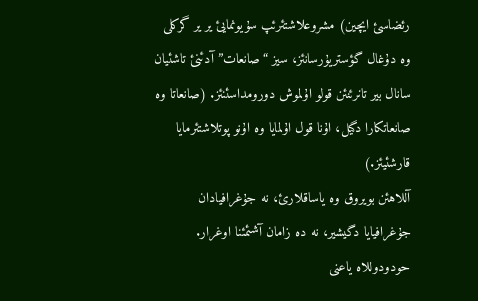رئضاسئ ایچین) مشروعلاشتئرئپ سۇیونمایئ یر یر گرکلی وە دۇغال گؤستریۇرسانئز، سیز “صانعات” آدئنئ تاشئیان سانال بیر تانرئنئن قولو اۇلموش دورومداسئنئز. (صانعاتا وە صانعاتکارا دگیل، اۇنا قول اۇلمایا وە اۇنو پوتلاشتئرمایا قارشئیئز.)
آللاهئن بویروق وە یاساقلارئ، نە جۇغرافیادان جۇغرافیایا دگیشیر، نە دە زامان آشئمئنا اوغرار. حودودوللاە یاعنی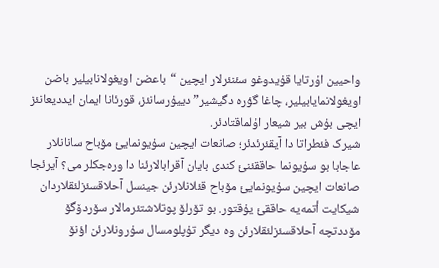واحیین اۇرتایا قۇیدوغو سئنئرلار ایچین “باعضن اویغولانابیلیر باضن اویغولانمایابیلیر، چاغا گؤرە دگیشیر” دییۇرسانئز، قورئانا ایمان ایددیعانئز ایچی بۇش بیر شیعار اۇلماقتادئر.
شیرک فئطراتا دا آیقئرئدئر؛ صانعات ایچین سۇیونمایئ مۆباح سانانلار عاجابا بو سۇیونما حاققئنئ کندی بایان آقرابالارئنا دا ورەجکلر می؟ آیرئجا صانعات ایچین سۇیونمایئ مۆباح قئلانلارئن جینسل آحلاقسئزلئقلاردان شیکایت أتمەیە حاققئ یۇقتور. بو تۆرلۆ پوتلاشتئرمالار سۆردۆگۆ مۆددتچە آحلاقسئزلئقلارئن وە دیگر تۇپلومسال سۇرونلارئن اؤنۆ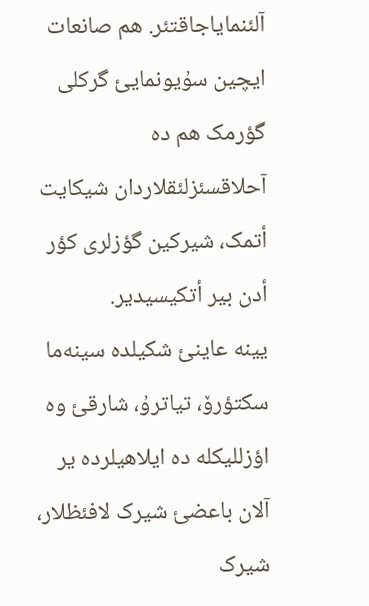آلئنمایاجاقتئر. هم صانعات ایچین سۇیونمایئ گرکلی گؤرمک هم دە آحلاقسئزلئقلاردان شیکایت أتمک، شیرکین گؤزلری کؤر أدن بیر أتکیسیدیر.
یینە عاینئ شکیلدە سینەما سکتؤرۆ، تیاترۇ، شارقئ وە اؤزللیکلە دە ایلاهیلردە یر آلان باعضئ شیرک لافئظلار، شیرک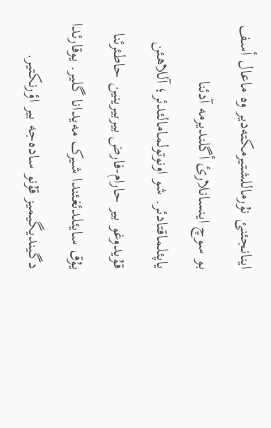اینانجئنئ نۇرماللشتیرمکتەدیر وە ماعال أسف بو سوچ اینسانلارئ أگلندیرمە آدئنا یاپئلماقتادئر. شو اونوتولمامالئدئر؛ آللاهئن قۇیدوغو بیر حارام-فارض بیربیرینین حاطئرئنا یۇق سایئلدئغئندا شیرک مەیدانا گلیر. یوقارئدا دگیندیگیمیز قۇنو سادەجە بیر اؤرنکتیر.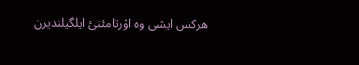هرکس ایشی وە اۇرتامئنئ ایلگیلندیرن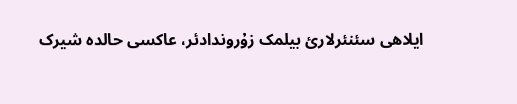ایلاهی سئنئرلارئ بیلمک زۇروندادئر، عاکسی حالدە شیرک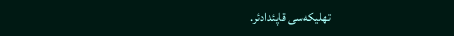تهلیکەسی قاپئدادئر.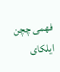فهمی چچن ایلکای